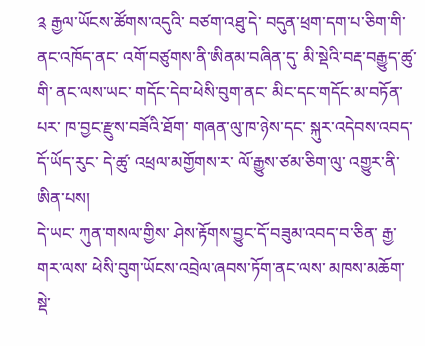༉ རྒྱལ་ཡོངས་ཚོགས་འདུའི་ བཙག་འཐུ་དེ་ བདུན་ཕྲག་དག་པ་ཅིག་གི་ ནང་འཁོད་ནང་ འགོ་བཙུགས་ནི་ཨིནམ་བཞིན་དུ་ མི་སྡེའི་བརྡ་བརྒྱུད་ཚུ་གི་ ནང་ལས་ཡང་ གདོང་དེབ་ཕེསི་བུག་ནང་ མིང་དང་གདོང་མ་བཏོན་པར་ ཁ་བྱང་རྫུས་བཟོའི་ཐོག་ གཞན་ལུ་ཁ་ཉེས་དང་ སྐུར་འདེབས་འབད་དོ་ཡོད་རུང་ དེ་ཚུ་ འཕྲལ་མགྱོགས་ར་ ལོ་རྒྱུས་ཙམ་ཅིག་ལུ་ འགྱུར་ནི་ཨིན་པས།
དེ་ཡང་ ཀུན་གསལ་གྱིས་ ཤེས་རྟོགས་བྱུང་དོ་བཟུམ་འབད་བ་ཅིན་ རྒྱ་གར་ལས་ ཕེསི་བུག་ཡོངས་འབྲེལ་ཞབས་ཏོག་ནང་ལས་ མཁས་མཆོག་སྡེ་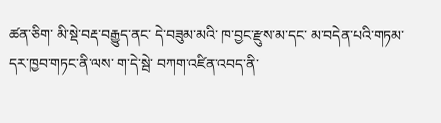ཚན་ཅིག་ མི་སྡེ་བརྡ་བརྒྱུད་ནང་ དེ་བཟུམ་མའི་ ཁ་བྱང་རྫུས་མ་དང་ མ་བདེན་པའི་གཏམ་ དར་ཁྱབ་གཏང་ནི་ལས་ ག་དེ་སྦེ་ བཀག་འཛིན་འབད་ནི་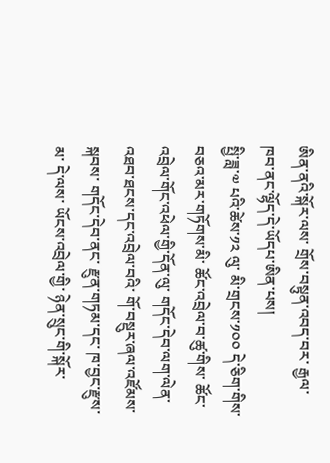ཨིན་ནའི་སྐོར་ལས་ གྲོས་བསྟུན་འབད་བར་ རྒྱལ་ཁབ་ནང་ལྷོད་དེ་ཡོདཔ་ཨིན་པས།
སྤྱི་ཟླ་༧ པའི་ཚེས་༡༢ ལུ་ མི་གྲངས་༡༠༠ དེ་ཅིག་གིས་ བཅའ་མར་གཏོགས་མི་ ཚོང་འབྲེལ་བ་ཚུ་གིས་ ཚོང་འབྲེལ་གོང་འཕེལ་གྱི་དོན་ལུ་ གདོང་དེབ་ལག་ལེན་འཐབ་ཐངས་དང་འབྲེལ་བའི་ གོ་བསྡུར་ཞལ་འཛོམས་སྐབས་ གདོང་དེབ་ནང་ རྫུན་གཏམ་དང་ ཁ་བྱང་རྫུས་མ་ དེ་ལས་ ཡོངས་འབྲེལ་གྱི་ ཉེན་སྲུང་གི་སྐོར་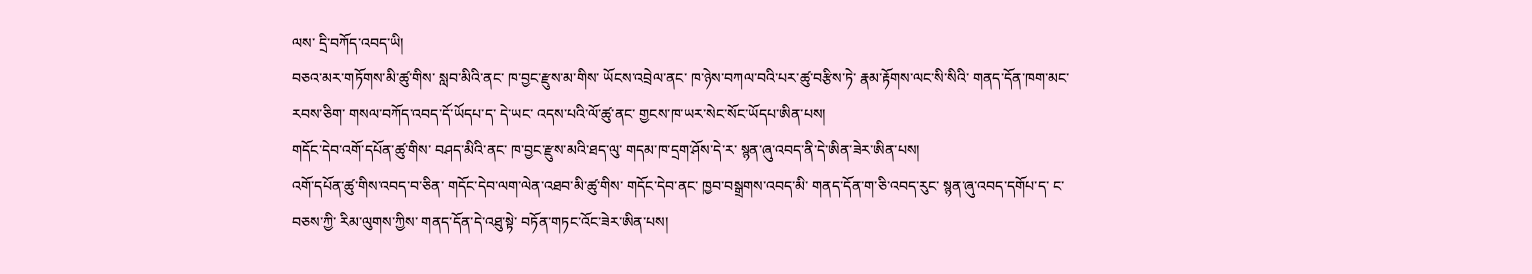ལས་ དྲི་བཀོད་འབད་ཡི།
བཅའ་མར་གཏོགས་མི་ཚུ་གིས་ སླབ་མིའི་ནང་ ཁ་བྱང་རྫུས་མ་གིས་ ཡོངས་འབྲེལ་ནང་ ཁ་ཉེས་བཀལ་བའི་པར་ཚུ་བརྩིས་ཏེ་ རྣམ་རྟོགས་ལང་སི་སིའི་ གནད་དོན་ཁག་མང་རབས་ཅིག་ གསལ་བཀོད་འབད་དོ་ཡོདཔ་ད་ དེ་ཡང་ འདས་པའི་ལོ་ཚུ་ནང་ གྱངས་ཁ་ཡར་སེང་སོང་ཡོདཔ་ཨིན་པས།
གདོང་དེབ་འགོ་དཔོན་ཚུ་གིས་ བཤད་མིའི་ནང་ ཁ་བྱང་རྫུས་མའི་ཐད་ལུ་ གདམ་ཁ་དྲག་ཤོས་དེ་ར་ སྙན་ཞུ་འབད་ནི་དེ་ཨིན་ཟེར་ཨིན་པས།
འགོ་དཔོན་ཚུ་གིས་འབད་བ་ཅིན་ གདོང་དེབ་ལག་ལེན་འཐབ་མི་ཚུ་གིས་ གདོང་དེབ་ནང་ ཁྱབ་བསྒྲགས་འབད་མི་ གནད་དོན་ག་ཅི་འབད་རུང་ སྙན་ཞུ་འབད་དགོཔ་ད་ ང་བཅས་ཀྱི་ རིམ་ལུགས་ཀྱིས་ གནད་དོན་དེ་འཐུ་སྟེ་ བཏོན་གཏང་འོང་ཟེར་ཨིན་པས།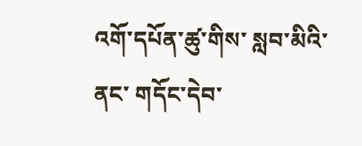འགོ་དཔོན་ཚུ་གིས་ སླབ་མིའི་ནང་ གདོང་དེབ་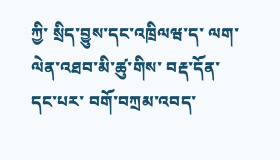ཀྱི་ སྲིད་བྱུས་དང་འཁྲིལཝ་ད་ ལག་ལེན་འཐབ་མི་ཚུ་གིས་ བརྡ་དོན་དང་པར་ བགོ་བཀྲམ་འབད་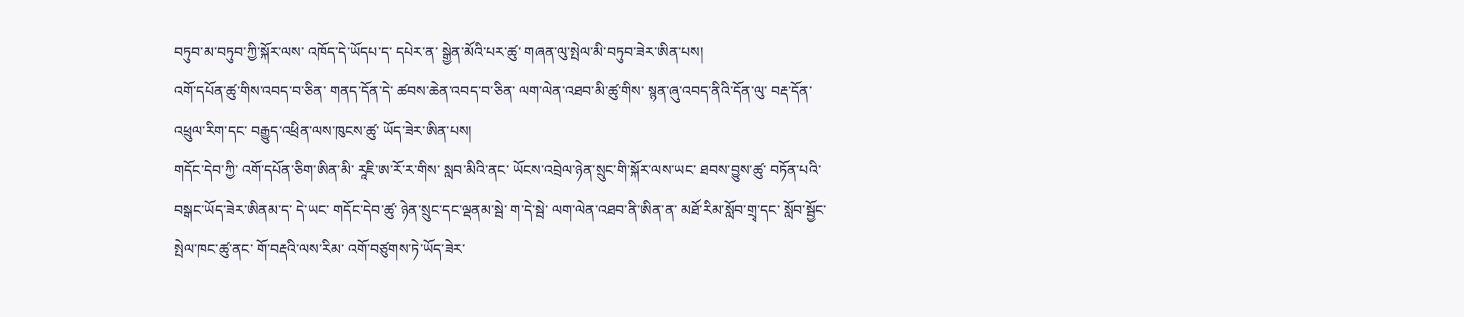བཏུབ་མ་བཏུབ་ཀྱི་སྐོར་ལས་ འཁོད་དེ་ཡོདཔ་ད་ དཔེར་ན་ སྒྱེན་མོའི་པར་ཚུ་ གཞན་ལུ་སྤེལ་མི་བཏུབ་ཟེར་ཨིན་པས།
འགོ་དཔོན་ཚུ་གིས་འབད་བ་ཅིན་ གནད་དོན་དེ་ ཚབས་ཆེན་འབད་བ་ཅིན་ ལག་ལེན་འཐབ་མི་ཚུ་གིས་ སྙན་ཞུ་འབད་ནིའི་དོན་ལུ་ བརྡ་དོན་འཕྲུལ་རིག་དང་ བརྒྱུད་འཕྲིན་ལས་ཁུངས་ཚུ་ ཡོད་ཟེར་ཨིན་པས།
གདོང་དེབ་ཀྱི་ འགོ་དཔོན་ཅིག་ཨིན་མི་ རཱཇི་ཨ་རོ་ར་གིས་ སླབ་མིའི་ནང་ ཡོངས་འབྲེལ་ཉེན་སྲུང་གི་སྐོར་ལས་ཡང་ ཐབས་བྱུས་ཚུ་ བཏོན་པའི་བསྒང་ཡོད་ཟེར་ཨིནམ་ད་ དེ་ཡང་ གདོང་དེབ་ཚུ་ ཉེན་སྲུང་དང་ལྡནམ་སྦེ་ ག་དེ་སྦེ་ ལག་ལེན་འཐབ་ནི་ཨིན་ན་ མཐོ་རིམ་སློབ་གྲྭ་དང་ སློབ་སྦྱོང་སྤེལ་ཁང་ཚུ་ནང་ གོ་བརྡའི་ལས་རིམ་ འགོ་བཙུགས་ཏེ་ཡོད་ཟེར་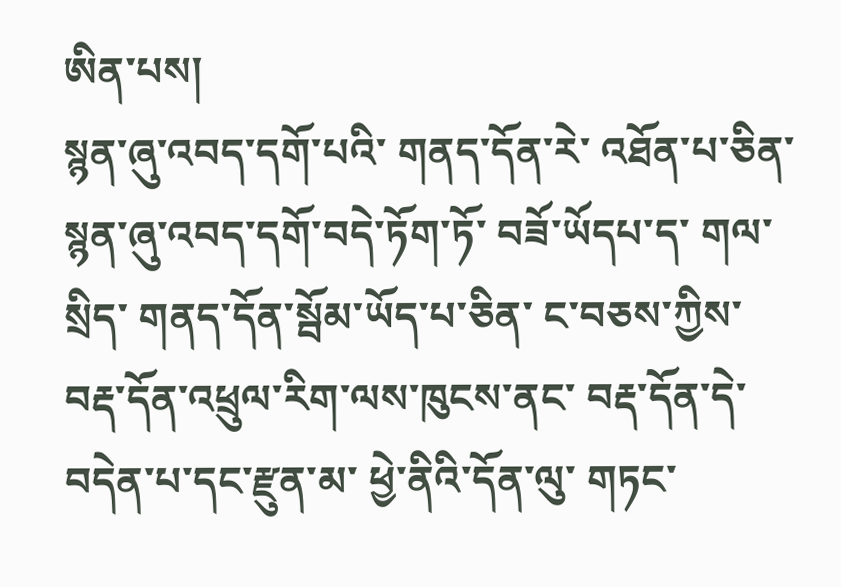ཨིན་པས།
སྙན་ཞུ་འབད་དགོ་པའི་ གནད་དོན་རེ་ འཐོན་པ་ཅིན་ སྙན་ཞུ་འབད་དགོ་བདེ་ཏོག་ཏོ་ བཟོ་ཡོདཔ་ད་ གལ་སྲིད་ གནད་དོན་སྦོམ་ཡོད་པ་ཅིན་ ང་བཅས་ཀྱིས་ བརྡ་དོན་འཕྲུལ་རིག་ལས་ཁུངས་ནང་ བརྡ་དོན་དེ་ བདེན་པ་དང་རྫུན་མ་ ཕྱེ་ནིའི་དོན་ལུ་ གཏང་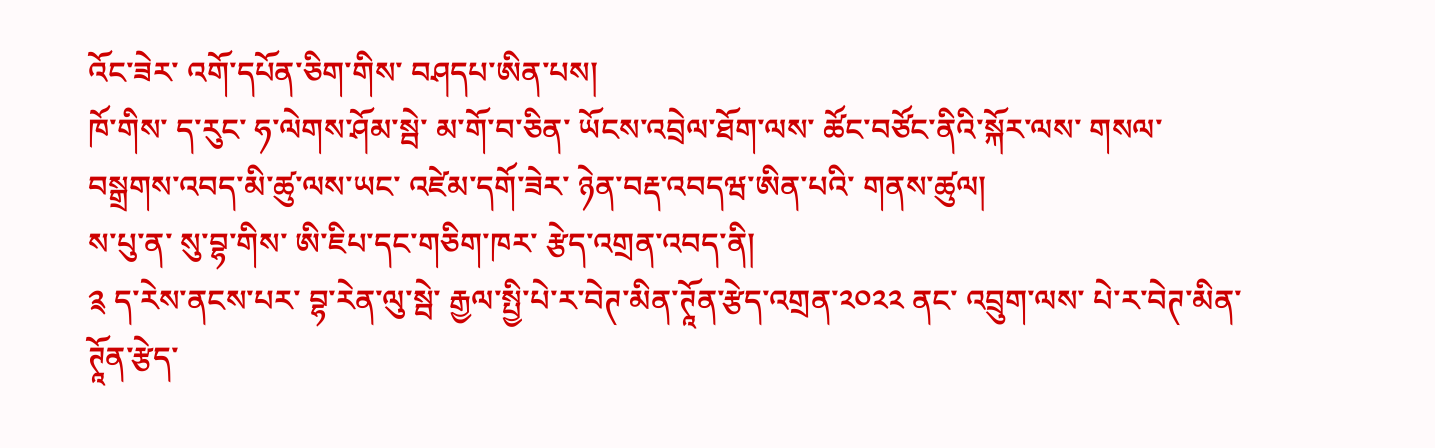འོང་ཟེར་ འགོ་དཔོན་ཅིག་གིས་ བཤདཔ་ཨིན་པས།
ཁོ་གིས་ ད་རུང་ ཧ་ལེགས་ཤོམ་སྦེ་ མ་གོ་བ་ཅིན་ ཡོངས་འབྲེལ་ཐོག་ལས་ ཚོང་བཙོང་ནིའི་སྐོར་ལས་ གསལ་བསྒྲགས་འབད་མི་ཚུ་ལས་ཡང་ འཛེམ་དགོ་ཟེར་ ཉེན་བརྡ་འབདཝ་ཨིན་པའི་ གནས་ཚུལ།
ས་པུ་ན་ སུ་བྷ་གིས་ ཨི་ཇིཔ་དང་གཅིག་ཁར་ རྩེད་འགྲན་འབད་ནི།
༉ ད་རེས་ནངས་པར་ བྷ་རེན་ལུ་སྦེ་ རྒྱལ་སྤྱི་པེ་ར་བེཊ་མིན་ཊཱོན་རྩེད་འགྲན་༢༠༢༢ ནང་ འབྲུག་ལས་ པེ་ར་བེཊ་མིན་ཊཱོན་རྩེད་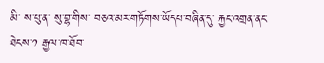མི་ ས་པུ་ན་ སུ་བྷ་གིས་ བཅའ་མར་གཏོགས་ཡོདཔ་བཞིན་དུ་ རྐྱང་འགྲན་ནང་ ཐེངས་༡ རྒྱལ་ཁ་ཐོབ་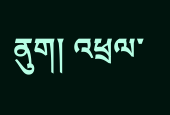ནུག། འཕྲལ་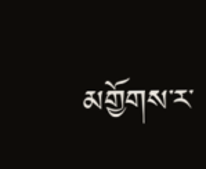མགྱོགས་ར་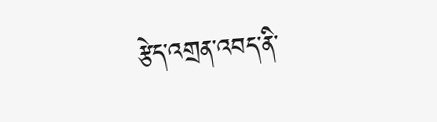རྩེད་འགྲན་འབད་ནི་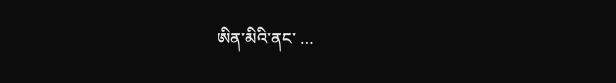ཨིན་མིའི་ནང་ …